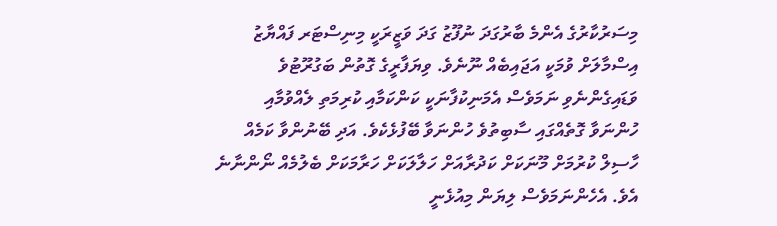މިސަރުކާރުގެ އެންމެ ބާރުގަދަ ނުފޫޒު ގަދަ ވަޒީރަކީ މިނިސްޓަރ ފައްޔާޒު އިސްމާލަށް ވުމަކީ އަޖައިބެއް ނޫނެވެ. ވިޔަފާރީގެ ގޮތުން ބަގުރޫޓުވެ ވަޑައިގެންނެވި ނަމަވެސް އެމަނިކުފާނަކީ ކަންކަމާއި ކުރިމަތި ލެއްވުމާއި ހުންނަވާ ގޮތެއްގައި ސާބިތުވެ ހުންނަވާ ބޭފުޅެކެވެ. އަދި ބޭނުންވާ ކަމެއް ހާސިލް ކުރުމަށް މޫނަކަށް ކަދުރާއަށް ހަލާލަކަށް ހަރާމަކަށް ބެލުމެއް ނޯންނާނެ އެވެ. އެހެންނަމަވެސް ލިޔަން މިއުޅެނީ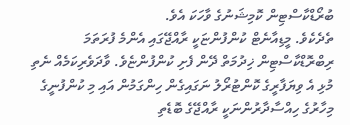ބުރޯޑްކާސްޓިން ކޮމިޝަނުގެ ވާހަކަ އެވެ.
ތެދެކެވެ. މީޑިއާނެޓް ކުންފުންޏަކީ ރާއްޖޭގައި އެންމެ ފުރަތަމަ ރިބްރޮޑްކާސްޓިން ޚިދުމަތް ދޭން ފެށި ކުންފުންޏެވެ. ވާދަވެރިކަމެއް ނެތި މުޅި އެ ވިޔަފާރީގެ ކޮންޓުރޯލު ނަގައިގެން ހިންގަމުން އައި މި ކުންފުނީގެ މިހާރުގެ ހިއްސާދާރުންނަކީ ރާއްޖޭގެ ބޮޑެތި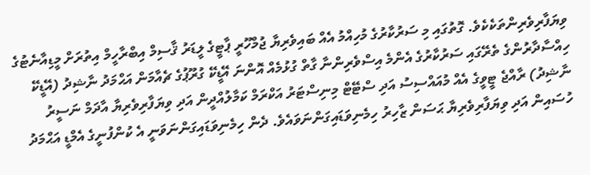ވިޔަފާރިވެރިންތަކެކެވެ. ގޮތުގައި މި ސަރުކާރުގެ މުހިއްމު އެއް ބައިވެރިޔާ ޖުމްހޫރީ ޕާޓީގެ ލީޑަރު ޤާސިމް އިބްރާހީމް އިތުރަށް މީޑިއާނެޓުގެ ހިއްސާދާރުންގެ ތެރޭގައި ސަރުކާރުގެ އެންމެ އިސްވެރިންނާ ގާތް ގުޅުމެއް އޮންނަ އޭޑީކޭ ގުރޫޕުގެ ޗެއާމަން އަޙްމަދު ނާޝިދު (އޭޑީކޭ ނާޝިދު) ރާއްޖެ ޓީވީގެ އެއް މުއައްސިސު އަދި ސްޓޭޓް މިނިސްޓަރު އަކްރަމް ކަމާލުއްދީން އަދި ވިޔަފާރިވެރިޔާ އާދަމް ނަސީރު ހުސައިން އަދި ވިޔަފާރިވެރިޔާ ޙަސަން ޒާހިރު ހިމެނިވަޑައިގަންނަވައެވެ. ދެން ހިމެނިވަޑައިގަންނަވަނީ އެ ކުންފުނީގެ އެމްޑީ އަޙްމަދު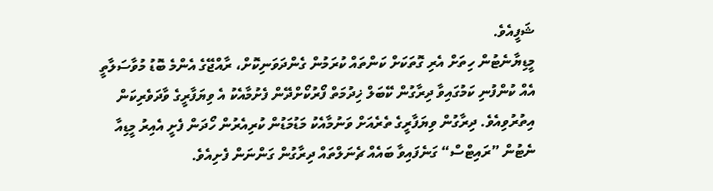ޝަފީއެވެ.
މީޑިޔާނެޓުން ހިތަށް އެރި ގޮތަކަށް ކަންތައް ކުރަމުން ގެންދަވަނިކޮށް، ރާއްޖޭގެ އެންމެ ބޮޑު މުވާސަލާތީ އެއް ކުންފުނި ކަމުގައިވާ ދިރާގުން ކޭބަލް ޚިދުމަތް ފޯރުކޯށްދޭން ފެށުމާއެކު އެ ވިޔަފާރީގެ ވާދަވެރިކަން އިތުރުވިއެވެ. ދިރާގުން ވިޔަފާރީގެ ތެރެއަށް ވަނުމާއެކު މަޑުމަޑުން ކުރިއެރުން ހޯދަން ފެށީ އެއިރު މީޑިއާ ނެޓުން ”ރައިޓްސް“ ގަނެފައިވާ ބައެއް ޗެނަލްތައް ދިރާގުން ގަންނަން ފެށިއެވެ.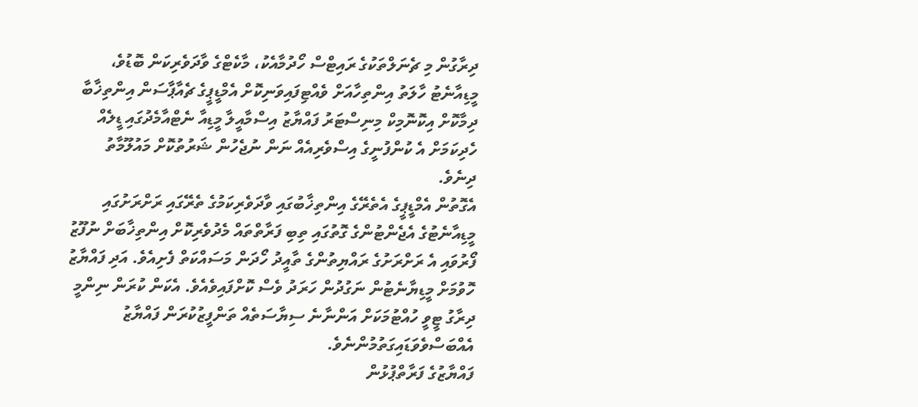ދިރާގުން މި ޗެނަލްތަކުގެ ރައިޓްސް ހޯދުމާއެކު، މާކެޓްގެ ވާދަވެރިކަން ބޮޑުވެ، މީޑިއާނެޓު ހާލަތު އިންތިހާއަށް ވެއްޓިފައިވަނިކޮށް އެމްޑީޕީގެ ޗެއާޕާސަން އިންތިޚާބާ ދިމާކޮށް އިކޮނޮމިކް މިނިސްޓަރު ފައްޔާޒު އިސްމާއީލާ މީޑިއާ ނެޓްއާމެދުގައި ޑީލެއް ހެދިކަމަށް އެ ކުންފުނީގެ އިސްވެރިއެއް ނަން ނުޖެހުން ޝަރުތުކޮށް މައުލޫމާތު ދިނެވެ.
އެގޮތުން އެމްޑީޕީގެ އެތެރޭގެ އިންތިޚާބުގައި ވާދަވެރިކަމުގެ ތެރޭގައި ރަށްރަށުގައި މީޑިއާނެޓުގެ އެޖެންޓުންގެ ގޮތުގައި ތިބި ފަރާތްތައް މެދުވެރިކޮށް އިންތިޚާބަށް ނުފޫޒު ފޯރުވައި އެ ރަށްރަށުގެ ރައްޔިތުންގެ ތާއީދު ހޯދަން މަސައްކަތް ފެށިއެވެ. އަދި ފައްޔާޒު ހޮވުމަށް މީޑިޔާނެޓުން ނަގުދުން ހަރަދު ވެސް ކޮށްފައިވެއެވެ. އެކަން ކުރަން ނިންމީ ދިރާގު ޓީވީ ހުއްޓުމަކަށް އަންނާނެ ސިޔާސަތެއް ތަންފީޒުކުރަން ފައްޔާޒު އެއްބަސްވެވަޑައިގަތުމުންނެވެ.
ފައްޔާޒުގެ ފަރާތްޕުޅުން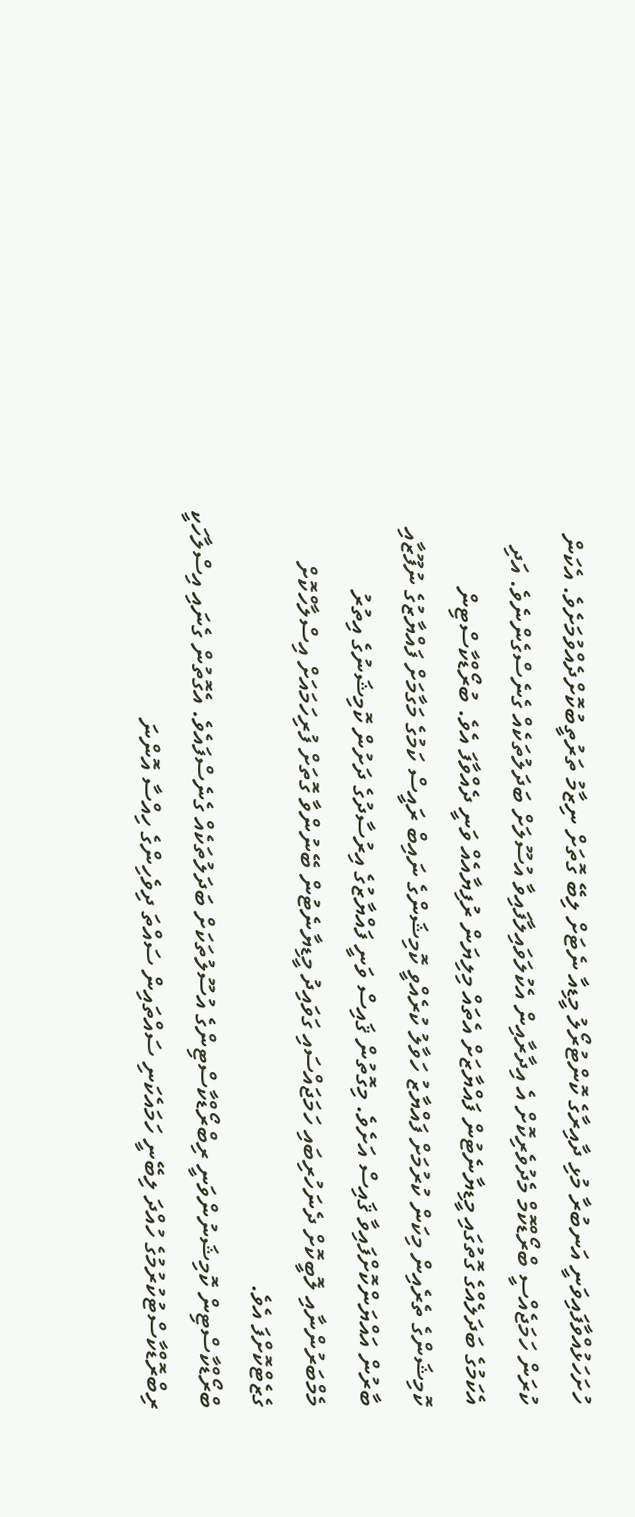ހުށަހަޅުއްވާފައިވަނީ އަނބުރާ މުޅި ދާއިރާގެ ކޮންޓުރޯލު މީޑިއާ ނެޓަށް ލިބޭ ގޮތަށް ނިޒާމު ތަރުތީބުކޮށްދެއްވުމަށެވެ. އެކަން ކުރަން ހަމަޖެއްސީ ބްރޯޑްކޮމް މެދުވެރިކޮށް އެ އިދާރާއިން އެކުލަވައިލާފައިވާ އުސޫލަށް ބަދަލުތަކެއް ގެނެސްގެންނެވެ. އަދި އެކަމުގެ ބަދަލެއްގެ ގޮތުގައި މީޑިޔާނެޓުން ފައްޔާޒަށް އެތައް މިލިޔަން ރުފިޔާއެއް ވަނީ ދެއްވާފަ އެވެ. ބުރޯޑްކާސްޓިން ކޮމިޝަންގެ ތެރެއިން މިކަން ކުރުމަށް ފައްޔާޒު ހަވާލު ކުރެއްވީ ކޮމިޝަންގެ ނައިބް ރައީސް ކަމުގެ މަގާމަށް ފައްޔާޒުގެ ނުފޫޒާއި ބާރުން އައްޔަންކޮށްފައިވާ ޤައިސް އަށެވެ. މިގޮތުން ޤައިސް ވަނީ ފައްޔާޒުގެ އިރުސާދުގެ ދަށުން ކޮމިޝަނުގެ އިތުރު މެމްބަރުންނާއި ލޮބީކޮށް ދެނަހުރިބައި ހަމަޖައްސައި ގަވައިދު މީޑިޔާނެޓުން ބޭނުންވާ ގޮތަށް ފުރިހަމައަށް އިސްލާހްކޮށް ގެޒެޓްކޮށްފަ އެވެ.
ބްރޯޑްކާސްޓިން ކޮމިޝަނުންވަނީ ރިބްރޯޑްކާސްޓިންގެ އުސޫލުތަކަށް ބަދަލުތަކެއް ގެނެސްފައެވެ. އެގޮތުން ގެނައި އިސްލާހަކީ ރިބްރޮޑްކާސްޓުކުރުމުގެ ހުއްދަ ލިބޭނީ ހަމައެކަނި ސައްތައިން ސައްތަ ދިވެހިންގެ ހިއްސާ އޮންނަ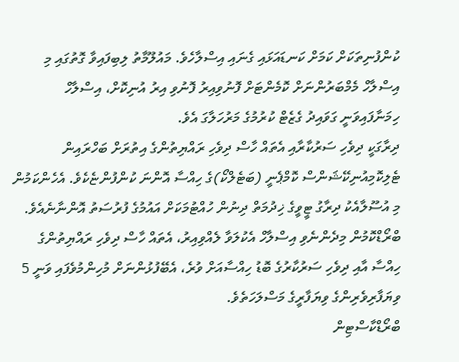ކުންފުނިތަކަށް ކަމަށް ކަނޑައަޅައި ގެނައި އިސްލާހެވެ. މައުލޫމާތު ލިބިފައިވާ ގޮތުގައި މި އިސްލާހް މެމްބަރުންނަށް ކޮމެންޓަށް ފޮނުވިއިރު ފޮނުވި އިރު އުނިކޮށް، އިސްލާހް ހިމަނާފައިވަނީ ގަވައިދު ގެޒެޓް ކުރުމުގެ މަރުހަލާގަ އެވެ.
ދިރާގަކީ ދިވެހި ސަރުކާރާއި އެތައް ހާސް ދިވެހި ރައްޔިތުންގެ އިތުރަށް ބަހްރައިން ޓެލިކޮމިއުނިކޭޝަންސް ކޮމްޕެނީ (ބަޓެލްކޯ)ގެ ހިއްސާ އޮންނަ ކުންފުންޏެކެވެ. އެހެންކަމުން މި އުސޫލާއެކު ދިރާގު ޓީވީގެ ޚިދުމަތް ދިނުން ހުއްޓުމަކަށް އައުމުގެ ފުރުސަތު އޮންނާނެއެވެ.
ބްރޯޑްކޮމުން މިދެންނެވި އިސްލާހް އެކުލަވާ ލެއްވިއިރު، އެތައް ހާސް ދިވެހި ރައްޔިތުންގެ ހިއްސާ އާއި ދިވެހި ސަރުކާރުގެ ބޮޑު ހިއްސާއަށް ވުރެ، އެބޭފުޅުންނަށް މުހިންމުވެފައި ވަނީ 5 ވިޔަފާރިވެރިންގެ ވިޔަފާރީގެ މަސްލަހަތެވެ.
ބްރޯޑްކާސްޓިން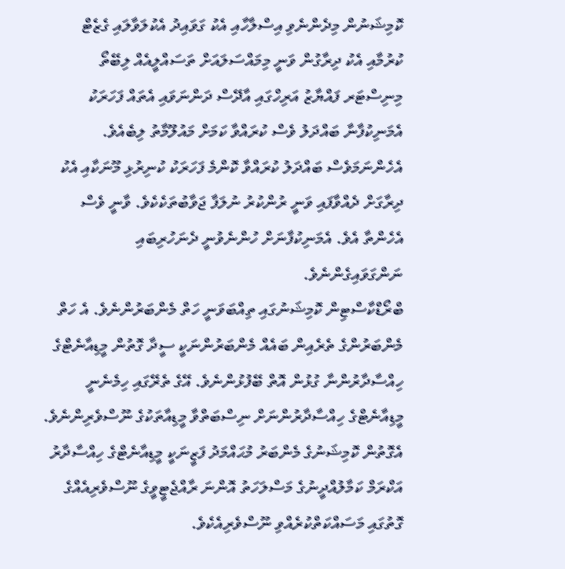ކޮމިޝަނުން މިދެންނެވި އިސްލާހާއި އެކު ގަވައިދު އެކުލަވާލައި ގެޒެޓް ކުރުމާއި އެކު ދިރާގުން ވަނީ މިމައްސަލައަށް ތަސައްލީއެއް ލިބޭތޯ މިނިސްޓަރ ފައްޔާޒު އަރިހްގައި އާދޭސް ދަންނަވައި އެތައް ފަހަރަކު އެމަނިކުފާނާ ބައްދަލު ވެސް ކުރައްވާ ކަމަށް މައުލޫމާތު ލިބެއެވެ. އެހެންނަމަވެސް ބައްދަލު ކުރައްވާ ކޮންމެ ފަހަރަކު ކުނިރުޅި މޫނަކާއި އެކު ދިރާގަށް ދެއްވާފައި ވަނީ ރުންކުރު ނުލަފާ ޖަވާބުތަކެކެވެ. ވާނީ ވެސް އެހެންތާ އެވެ. އެމަނިކުފާނަށް ހުންނެވުނީ ދެނަހުރިބައި ނަންގަވައިގެންނެވެ.
ބްރޯޑްކާސްޓިން ކޮމިޝަނުގައި ތިއްބަވަނީ ހަތް މެންބަރުންނެވެ. އެ ހަތް މެންބަރުންގެ ތެރެއިން ބައެއް މެންބަރުންނަކީ ސީދާ ގޮތުން މީޑިއާނެޓްގެ ހިއްސާދާރުންނާ ގުޅުން އޮތް ބޭފުޅުންނެވެ. އޭގެ ތެރޭގައި ހިމެނެނީ މީޑިއާނެޓްގެ ހިއްސާދާރުންނަށް ނިސްބަތްވާ މީޑިއާތަކުގެ ނޫސްވެރިންނެވެ.
އެގޮތުން ކޮމިޝަނުގެ މެންބަރު މުޙައްމަދު ފަޒީނަކީ މީޑިއާނެޓްގެ ހިއްސާދާރު އަކްރަމް ކަމާލުއްދީނުގެ މަސްލަހަތު އޮންނަ ރާއްޖެޓީވީގެ ނޫސްވެރިއެއްގެ ގޮތުގައި މަސައްކަތްކުރެއްވި ނޫސްވެރިއެކެވެ.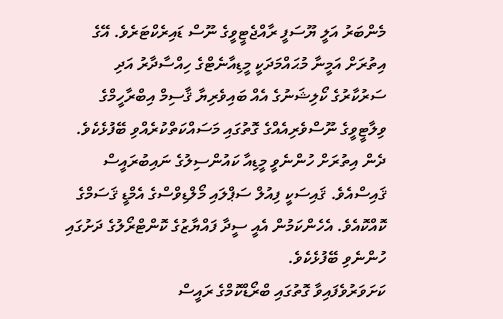މެންބަރު އަލީ ޔޫސަފީ ރާއްޖެޓީވީގެ ނޫސް ޑައިރެކްޓަރެވެ. އޭގެ އިތުރަށް އަމީނާ މުޙައްމަދަކީ މީޑިއާނެޓްގެ ހިއްސާދާރު އަދި ސަރުކާރުގެ ކޯލިޝަނުގެ އެއް ބައިވެރިޔާ ޤާސިމް އިބްރާހީމްގެ ވިލާޓީވީގެ ނޫސްވެރިއެއްގެ ގޮތުގައި މަސައްކަތްކުރެއްވި ބޭފުޅެކެވެ. ދެން އިތުރަށް ހުންނެވީ މީޑިއާ ކައުންސިލުގެ ނައިބުރައީސް ޤައިސްއެވެ. ޤައިސަކީ ފިއުލް ސަޕްލައި މޯލްޑިވްސްގެ އެމްޑީ ޤަސަމްގެ ކޮއްކޮއެވެ. އެހެންކަމުން އެއީ ސީދާ ފައްޔާޒުގެ ކޮންޓްރޯލުގެ ދަށުގައި ހުންނެވި ބޭފުޅެކެވެ.
ކަށަވަރުވެފައިވާ ގޮތުގައި ބްރޯޑްކޮމްގެ ރައީސް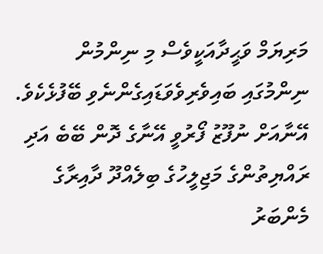މަރިޔަމް ވަޙީދާއަކީވެސް މި ނިންމުން ނިންމުގައި ބައިވެރިވެވަޑައިގެންނެވި ބޭފުޅެކެވެ. އޭނާއަށް ނުފޫޒު ފޯރުވީ އޭނާގެ ދޮން ބޭބެ އަދި ރައްޔިތުންގެ މަޖިލީހުގެ ބިލެއްދޫ ދާއިރާގެ މެންބަރު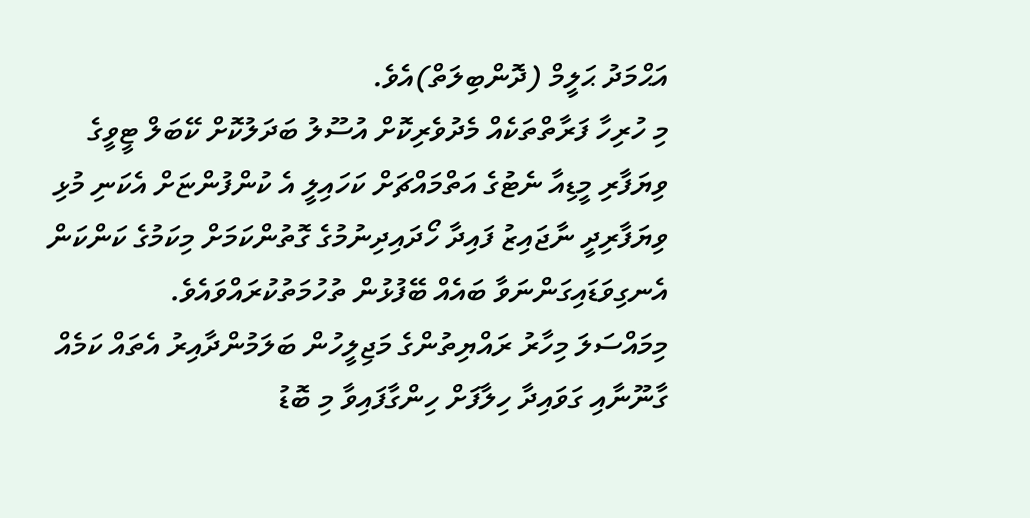އަޙްމަދު ޙަލީމް (ދޮންބިލަތް)އެވެ.
މި ހުރިހާ ފަރާތްތަކެއް މެދުވެރިކޮށް އުސޫލު ބަދަލުކޮށް ކޭބަލް ޓީވީގެ ވިޔަފާރި މީޑިއާ ނެޓުގެ އަތްމައްޗަށް ކަހައިލީ އެ ކުންފުންޏަށް އެކަނި މުޅި ވިޔަފާރިދީ ނާޖައިޒު ފައިދާ ހޯދައިދިނުމުގެ ގޮތުންކަމަށް މިކަމުގެ ކަންކަން އެނގިވަޑައިގަންނަވާ ބައެއް ބޭފުޅުން ތުހުމަތުކުރައްވައެވެ.
މިމައްސަލަ މިހާރު ރައްޔިތުންގެ މަޖިލީހުން ބަލަމުންދާއިރު އެތައް ކަމެއް ގާނޫނާއި ގަވައިދާ ހިލާފަށް ހިންގާފައިވާ މި ބޮޑު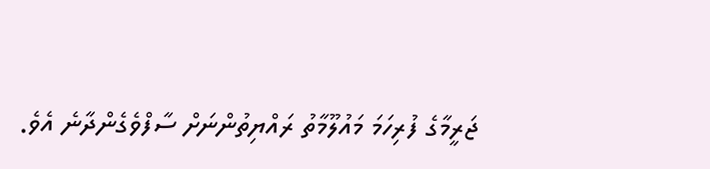ޖަރީމާގެ ފުރިހަމަ މައުލޫމާތު ރައްޔިތުންނަށް ސާފްވެގެންދާނެ އެވެ.